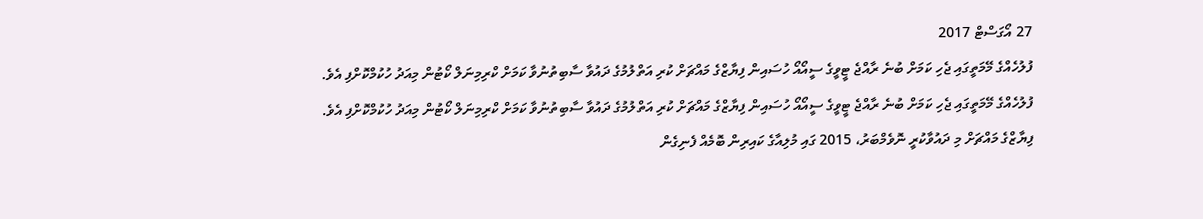27 އޯގަސްޓް 2017
ފުލުހެއްގެ މޭމަތީގައި ޖެހި ކަމަށް ބުނެ ރާއްޖެ ޓީވީގެ ސީއޯއޯ ހުސައިން ފިޔާޒްގެ މައްޗަށް ކުރި އަތްލުމުގެ ދައުވާ ސާބިތުނުވާ ކަމަށް ކްރިމިނަލް ކޯޓުން މިއަދު ހުކުމްކޮށްފި އެވެ.
ފުލުހެއްގެ މޭމަތީގައި ޖެހި ކަމަށް ބުނެ ރާއްޖެ ޓީވީގެ ސީއޯއޯ ހުސައިން ފިޔާޒްގެ މައްޗަށް ކުރި އަތްލުމުގެ ދައުވާ ސާބިތުނުވާ ކަމަށް ކްރިމިނަލް ކޯޓުން މިއަދު ހުކުމްކޮށްފި އެވެ.
ފިޔާޒްގެ މައްޗަށް މި ދައުވާކުރީ ނޮވެމްބަރު، 2015 ގައި މުލިއާގެ ކައިރިން ބޮމެއް ފެނިގެން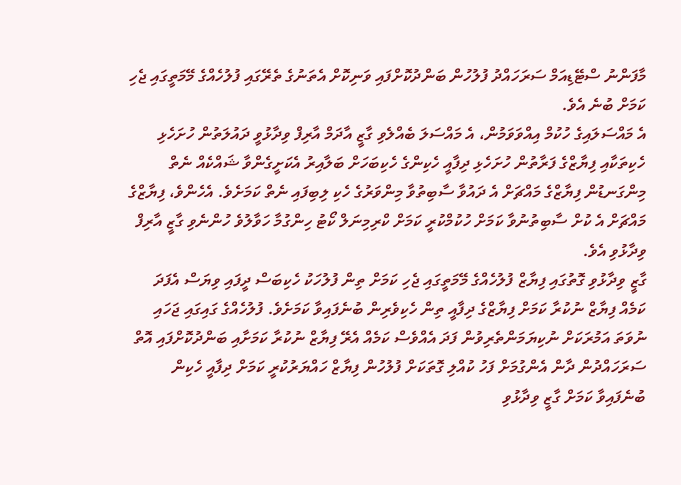މާފަންނު ސްޓޭޑިއަމް ސަރަހައްދު ފުލުހުން ބަންދުކޮށްފައި ވަނިކޮށް އެތަނުގެ ތެރޭގައި ފުލުހެއްގެ މޭމަތީގައި ޖެހި ކަމަށް ބުނެ އެވެ.
އެ މައްސަލައިގެ ހުކުމް އިއްވަވަމުން، އެ މައްސަލަ ބެއްލެވި ގާޒީ އާދަމް އާރިފް ވިދާޅުވީ ދައުލަތުން ހުށަހެޅި ހެކިތަކާއި ފިޔާޒްގެ ފަރާތުން ހުށަހެޅި ދިފާއީ ހެކިންގެ ހެކިބަހަށް ބަލާއިރު އެކަށީގެންވާ ޝައްކެއް ނެތް މިންގަނޑުން ފިޔާޒްގެ މައްޗަށް އެ ދައުވާ ސާބިތުވާ މިންވަރުގެ ހެކި ލިބިފައި ނެތް ކަމަށެވެ. އެހެންވެ، ފިޔާޒްގެ މައްޗަށް އެ ކުށް ސާބިތުނުވާ ކަމަށް ހުކުމްކުރީ ކަމަށް ކްރިމިނަލް ކޯޓު ހިންގުމާ ހަވާލުވެ ހުންނެވި ގާޒީ އާރިފް ވިދާޅުވި އެވެ.
ގާޒީ ވިދާޅުވި ގޮތުގައި ފިޔާޒް ފުލުހެއްގެ މޭމަތީގައި ޖެހި ކަމަށް ތިން ފުލުހަކު ހެކިބަސް ދީފައި ވިޔަސް އެފަދަ ކަމެއް ފިޔާޒް ނުކުރާ ކަމަށް ފިޔާޒްގެ ދިފާއީ ތިން ހެކިވެރިން ބުނެފައިވާ ކަމަށެވެ. ފުލުހެއްގެ ގައިގައި ޖަހައި ނުވަތަ އަމުރަކަށް ނުކިޔަމަންތެރިވުން ފަދަ އެއްވެސް ކަމެއް އެރޭ ފިޔާޒް ނުކުރާ ކަމަށާއި ބަންދުކޮށްފައި އޮތް ސަރަހައްދުން ދާން އެންގުމަށް ފަހު ކުއްލި ގޮތަކަށް ފުލުހުން ފިޔާޒް ހައްޔަރުކުރީ ކަމަށް ދިފާއީ ހެކިން ބުނެފައިވާ ކަމަށް ގާޒީ ވިދާޅުވި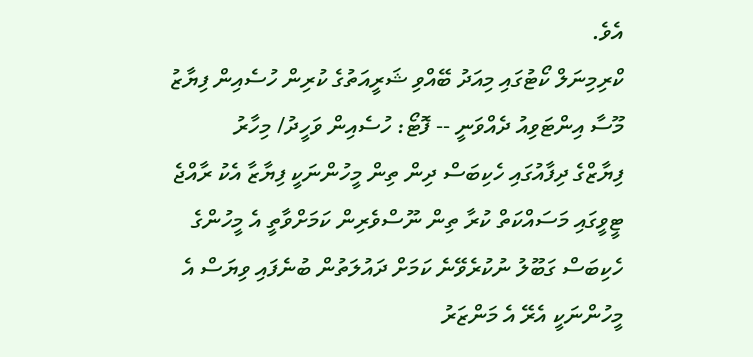އެވެ.
ކްރިމިނަލް ކޯޓުގައި މިއަދު ބޭއްވި ޝަރީއަތުގެ ކުރިން ހުސެއިން ފިޔާޒު މޫސާ އިންޓަވިއު ދެއްވަނީ -- ފޮޓޯ: ހުސެއިން ވަހީދު/ މިހާރު
ފިޔާޒްގެ ދިފާއުގައި ހެކިބަސް ދިން ތިން މީހުންނަކީ ފިޔާޒާ އެކު ރާއްޖެ ޓީވީގައި މަސައްކަތް ކުރާ ތިން ނޫސްވެރިން ކަމަށްވާތީ އެ މީހުންގެ ހެކިބަސް ގަބޫލު ނުކުރެވޭނެ ކަމަށް ދައުލަތުން ބުނެފައި ވިޔަސް އެ މީހުންނަކީ އެރޭ އެ މަންޒަރު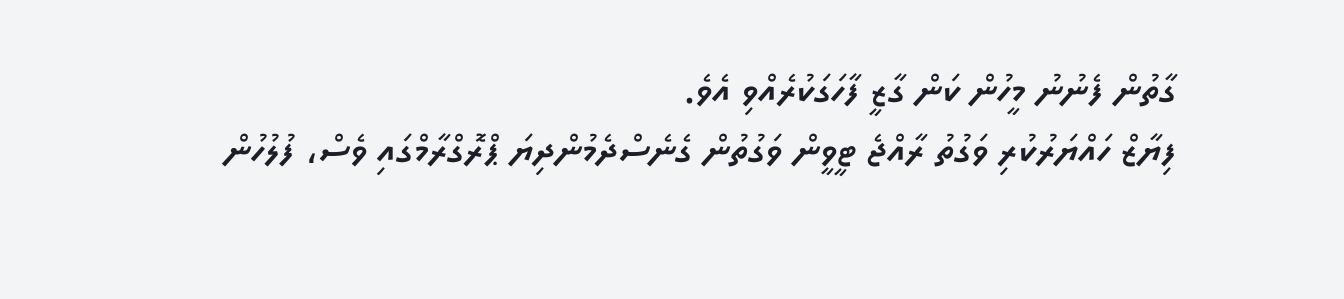ގާތުން ފެނުނު މީހުން ކަން ގާޒީ ފާހަގަކުރެއްވި އެވެ.
ފިޔާޒް ހައްޔަރުކުރި ވަގުތު ރާއްޖެ ޓީވީން ވަގުތުން ގެނެސްދެމުންދިޔަ ޕްރޮގްރާމްގައި ވެސް، ފުލުހުން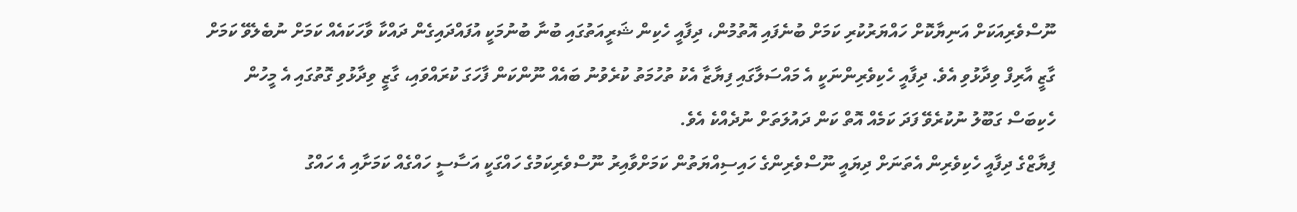ނޫސްވެރިއަކަށް އަނިޔާކޮށް ހައްޔަރުކުރި ކަމަށް ބުނެފައި އޮތުމުން، ދިފާއީ ހެކިން ޝަރީއަތުގައި ބުނާ ބުނުމަކީ އުފައްދައިގެން ދައްކާ ވާހަކައެއް ކަމަށް ނުބެލެވޭ ކަމަށް ގާޒީ އާރިފް ވިދާޅުވި އެވެ. ދިފާއީ ހެކިވެރިންނަކީ އެ މައްސަލާގައި ފިޔާޒާ އެކު ތުހުމަތު ކުރެވުނު ބައެއް ނޫންކަން ފާހަގަ ކުރައްވައި، ގާޒީ ވިދާޅުވި ގޮތުގައި އެ މީހުން ހެކިބަސް ގަބޫލު ނުކުރެވޭ ފަދަ ކަމެއް އޮތް ކަން ދައުލަތަށް ނުދެއްކެ އެވެ.
ފިޔާޒްގެ ދިފާއީ ހެކިވެރިން އެތަނަށް ދިޔައީ ނޫސްވެރިންގެ ހައިސިއްޔަތުން ކަމަށްވާއިރު ނޫސްވެރިކަމުގެ ހައްގަކީ އަސާސީ ހައްގެއް ކަމަށާއި އެ ހައްގު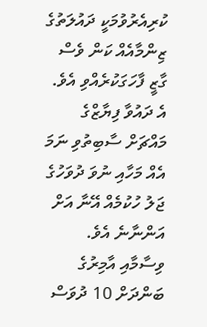ކުރިއެރުވުމަކީ ދައުލަތުގެ ޒިންމާއެއް ކަން ވެސް ގާޒީ ފާހަގަކުރެއްވި އެވެ.
އެ ދައުވާ ފިޔާޒްގެ މައްޗަށް ސާބިތުވި ނަމަ އެއް މަހާއި ނުވަ ދުވަހުގެ ޖަލު ހުކުމެއް އޭނާ އަށް އަންނާނެ އެވެ.
ވިސާމާއި އާމިރުގެ ބަންދަށް 10 ދުވަސް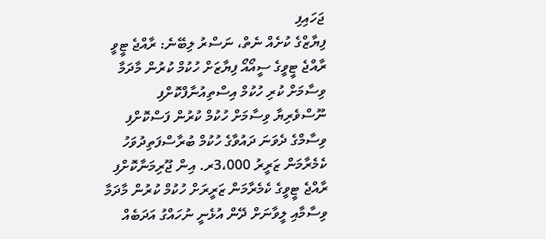ޖަހައިފި
ފިޔާޒްގެ ކުށެއް ނެތް، ނަސްރު ލިބޭނެ: ރާއްޖެ ޓީވީ
ރާއްޖެ ޓީވީގެ ސީއޯއޯ ފިޔާޒަށް ހުކުމް ކުރުން މާދަމާ
ވިސާމަށް ކުރި ހުކުމް އިސްތިއުނާފްކޮށްފި
ނޫސްވެރިޔާ ވިސާމަށް ހުކުމް ކުރުން ފަސްކޮށްފި
ވިސާމްގެ ދެވަނަ ދައުވާގެ ހުކުމް ބުރާސްފަތިދުވަހު
ކެމެރާމަން ޒަރީރު 3،000ރ. އިން ޖޫރިމަނާކޮށްފި
ރާއްޖެ ޓީވީގެ ކެމެރާމަން ޒަރީރަށް ހުކުމް ކުރުން މާދަމާ
ވިސާމާއި ލީވާނަށް ދޭން އުޅެނީ ނުހައްގު އަދަބެއް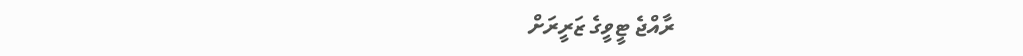ރާއްޖެ ޓީވީގެ ޒަރީރަށް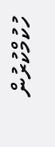ހުކުމްކުރުން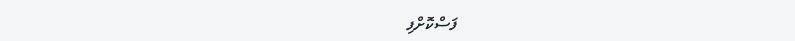ފަސްކޮށްފި